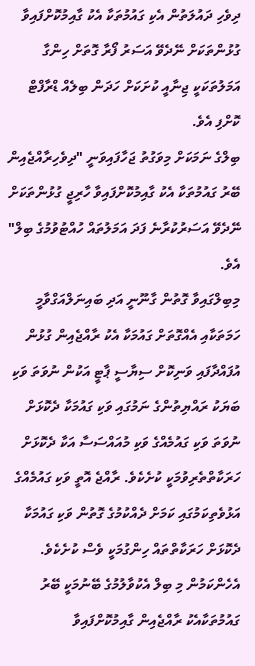ދިވެހި ދައުލަތުން އެކި ގައުމުތަކާ އެކު ގާއިމުކޮށްފައިވާ ގުޅުންތަކަށް ނޭދެވޭ އަސަރު ފޯރާ ގޮތަށް ހިންގާ އަމަލުތަކަކީ ޖިނާއީ ކުށަކަށް ހަދަން ބިލެއް ޑްރާފްޓް ކޮށްފި އެވެ.
ބިލްގެ ނަމަކަށް މިވަގުތު ޖަހާފައިވަނީ "ދިވެހިރާއްޖެއިން ބޭރު ގައުމުތަކާ އެކު ގާއިމުކޮށްފައިވާ ހާރިޖީ ގުޅުންތަކަށް ނޭދެވޭ އަސަރުކުރާނެ ފަދަ އަމަލުތައް ހުއްޓުވުމުގެ ބިލް" އެވެ.
މިބިލްގައިވާ ގޮތުން ގާނޫނީ އަދި ބައިނަލްއަގްވާމީ ހަމަތަކާއި އެއްގޮތަށް ގައުމަކާ އެކު ރާއްޖެއިން ގުޅުން އުފައްދާފައި ވަނިކޮށް ސިޔާސީ ޕާޓީ އަކުން ނުވަތަ ވަކި ބަޔަކު ރައްޔިތުންގެ ނަމުގައި ވަކި ގައުމަކާ ދެކޮޅަށް ނުވަތަ ވަކި ގައުމެއްގެ ވަކި މުއައްސަސާ އަކާ ދެކޮޅަށް ހަރަކާތްތެރިވުމަކީ ކުށެކެވެ. ރާއްޖެ އޮތީ ވަކި ގައުމެއްގެ އަޅުވެތިކަމުގައި ކަމަށް ދެއްކުމުގެ ގޮތުން ވަކި ގައުމަކާ ދެކޮޅަށް ހަރަކާތްތައް ހިންގުމަކީ ވެސް ކުށެކެވެ. އެހެންކަމުން މި ބިލް އެކުވާލުމުގެ ބޭނުމަކީ ބޭރު ގައުމުތަކާއެކު ރާއްޖެއިން ގާއިމުކޮށްފައިވާ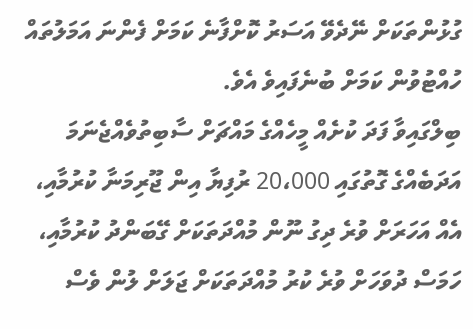ގުޅުންތަކަށް ނޭދެވޭ އަސަރު ކޮށްފާނެ ކަމަށް ފެންނަ އަމަލުތައް ހުއްޓުވުން ކަމަށް ބުނެފައިވެ އެވެ.
ބިލްގައިވާ ފަދަ ކުށެއް މީހެއްގެ މައްޗަށް ސާބިތުވެއްޖެނަމަ އަދަބެއްގެ ގޮތުގައި 20،000 ރުފިޔާ އިން ޖޫރިމަނާ ކުރުމާއި، އެއް އަހަރަށް ވުރެ ދިގު ނޫން މުއްދަތަކަށް ގޭބަންދު ކުރުމާއި، ހަމަސް ދުވަހަށް ވުރެ ކުރު މުއްދަތަކަށް ޖަލަށް ލުން ވެސް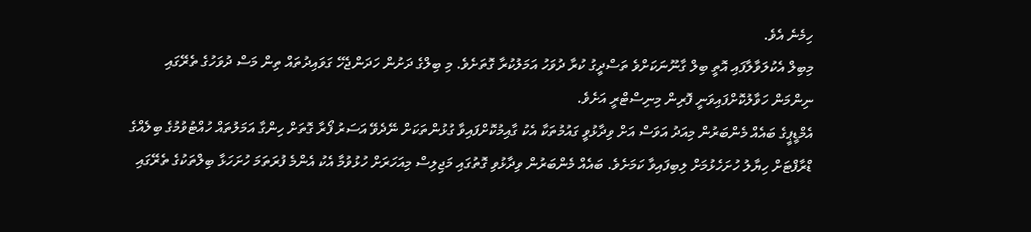ހިމެނެ އެވެ.
މިބިލް އެކުލަވާލާފައި އޮތީ ބިލް ގާނޫނަކަށްވެ ތަސްދީގު ކުރާ ދުވަހު އަމަލުކުރާ ގޮތަށެވެ. މި ބިލްގެ ދަށުން ހަދަންޖެހޭ ގަވައިދުތައް ތިން މަސް ދުވަހުގެ ތެރޭގައި ނިންމަން ހަވާލުކޮށްފައިވަނީ ފޮރިން މިނިސްޓްރީ އަށެވެ.
އެމްޑީޕީގެ ބައެއް މެންބަރުން މިއަދު އަވަސް އަށް ވިދާޅުވީ ގައުމުތަކާ އެކު ގާއިމުކޮށްފައިވާ ގުޅުންތަކަށް ނޭދެވޭ އަސަރު ފޯރާ ގޮތަށް ހިންގާ އަމަލުތައް ހުއްޓުވުމުގެ ބިލެއްގެ ޑްރާފްޓަށް ހިޔާލު ހުށަހެޅުމަށް ލިބިފައިވާ ކަމަށެވެ. ބައެއް މެންބަރުން ވިދާޅުވި ގޮތުގައި މަޖިލިސް މިއަހަރަށް ހުޅުވުމާ އެކު އެންމެ ފުރަތަމަ ހުށަހަޅާ ބިލްތަކުގެ ތެރޭގައި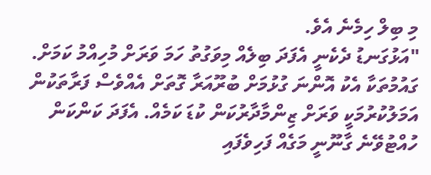މި ބިލް ހިމެނެ އެވެ.
"އަޅުގަނޑު ދެކެނީ އެފަދަ ބިލެއް މިވަގުތު ހަމަ ވަރަށް މުހިއްމު ކަމަށް. ގައުމުތަކާ އެކު އޮންނަ ގުޅުމަށް ބުރޫއަރާ ގޮތަށް އެއްވެސް ފަރާތަކުން އަމަލުކުރުމަކީ ވަރަށް ޒިންމާދާރުކަން ކުޑަ ކަމެއް. އެފަދަ ކަންކަން ހުއްޓުވޭނެ ގާނޫނީ މަގެއް ފަހިވެފައި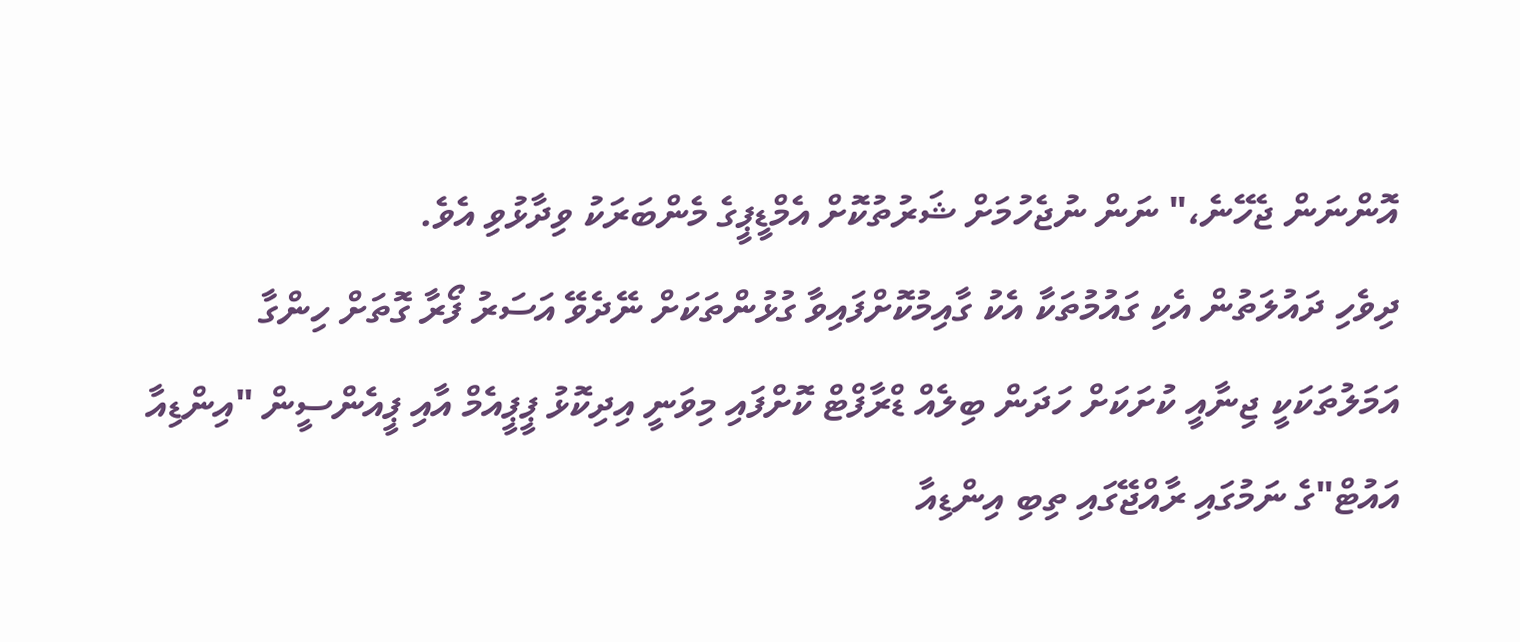އޮންނަން ޖެހޭނެ،" ނަން ނުޖެހުމަށް ޝަރުތުކޮށް އެމްޑީޕީގެ މެންބަރަކު ވިދާޅުވި އެވެ.
ދިވެހި ދައުލަތުން އެކި ގައުމުތަކާ އެކު ގާއިމުކޮށްފައިވާ ގުޅުންތަކަށް ނޭދެވޭ އަސަރު ފޯރާ ގޮތަށް ހިންގާ އަމަލުތަކަކީ ޖިނާއީ ކުށަކަށް ހަދަން ބިލެއް ޑްރާފްޓް ކޮށްފައި މިވަނީ އިދިކޮޅު ޕީޕީއެމް އާއި ޕީއެންސީން "އިންޑިއާ އައުޓް"ގެ ނަމުގައި ރާއްޖޭގައި ތިބި އިންޑިއާ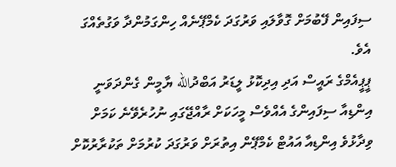ސިފައިން ފޭބުމަށް ގޮވާލައި ވަރުގަދަ ކެމްޕޭނެއް ހިންގަމުންދާ ވަގުތެއްގަ އެވެ.
ޕީޕީއެމްގެ ރައީސް އަދި އިދިކޮޅު ލީޑަރު އަބްދުالله ޔާމީން ގެންދަވަނީ އިންޑިއާ ސިފައިންގެ އެއްވެސް މީހަކަށް ރާއްޖޭގައި ނުހުރެވޭނެ ކަމަށް ވިދާޅުވެ އިންޑިއާ އައުޓް ކެމްޕޭން އިތުރަށް ވަރުގަދަ ކުރުމަށް ތަކުރާރުކޮށް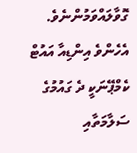ގޮވާލައްވަމުންނެވެ. އެހެންވެ އިންޑިއާ އައުޓް ކެމްޕޭނަކީ ދެ ގައުމުގެ ސަލާމަތާއި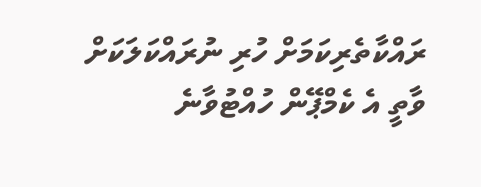ރައްކާތެރިކަމަށް ހުރި ނުރައްކަލަކަށް ވާތީ އެ ކެމްޕޭން ހުއްޓުވާނެ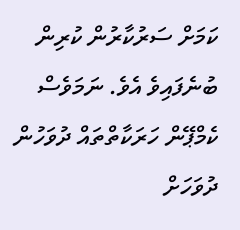ކަމަށް ސަރުކާރުން ކުރިން ބުނެފައިވެ އެވެ. ނަމަވެސް ކެމްޕޭން ހަރަކާތްތައް ދުވަހުން ދުވަހަށް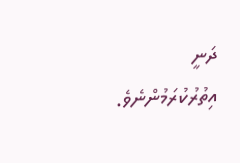ދަނީ އިތުރުކުރަމުންނެވެ.